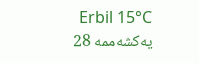Erbil 15°C یەکشەممە 28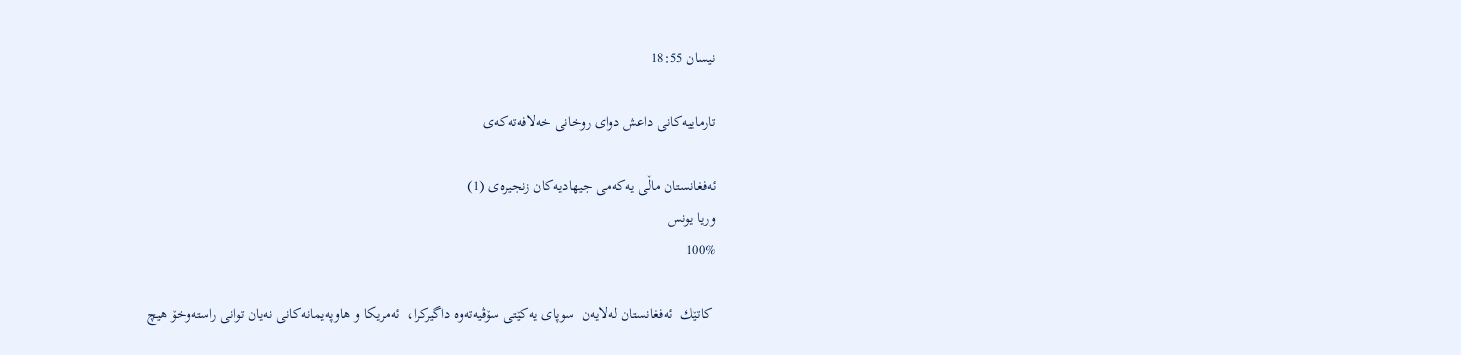نیسان 18:55

تارماییه‌کانی داعش دوای روخانی خه‌لافه‌ته‌که‌ی

ئه‌فغانستان ماڵی یه‌كه‌می جیهادیه‌كان زنجیره‌ی (1)
وریا یونس
100%

 كاتێك  ئه‌فغانستان له‌لایه‌ن  سوپای یه‌كێتی سۆڤیه‌ته‌وه‌ داگیركرا،  ئه‌مریكا و هاوپه‌یمانه‌كانی نه‌یان توانی راسته‌وخۆ هیچ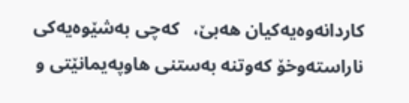كاردانه‌وه‌یه‌كیان هه‌بێ،   كه‌چی به‌شێوه‌یه‌كی ناراسته‌وخۆ كه‌وتنه‌ به‌ستنی هاوپه‌یمانێتی و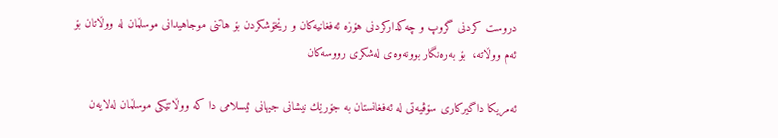دروست كردنی گروپ و چه‌كداركردنی هۆزه‌ ئه‌فغانیه‌كان و رێخۆشكردن بۆ هاتنی موجاهیدانی موسڵمان له‌ ووڵاتان بۆ ئه‌م ووڵاته‌،  بۆ به‌ره‌نگار بوونه‌وه‌ی له‌شكری رووسه‌كان

ئه‌مریكا داگیركاری سۆڤیه‌تی له‌ ئه‌فغانستان به‌ جۆرێك نیشانی جیهانی ئیسلامی دا كه‌ ووڵاتێكی موسڵمان له‌لایه‌ن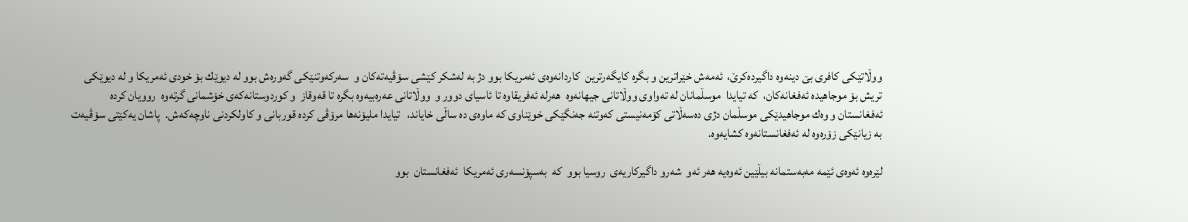ووڵاتێكی كافری بێ دینه‌وه‌ داگیرده‌كرێ،  ئه‌مه‌ش خێراترین و بگره‌ كایگه‌رترین  كاردانه‌وه‌ی ئه‌مریكا بوو دژ به‌ له‌شكر كێشی سۆڤیه‌ته‌كان و  سه‌ركه‌وتنێكی گه‌وره‌ش بوو له‌ دیوێك بۆ خودی ئه‌مریكا و له‌ دیوێكی تریش بۆ موجاهیده‌ ئه‌فغانه‌كان،  كه‌ تیایدا  موسڵمانان له‌ ته‌واوی ووڵاتانی جیهانه‌وه‌  هه‌رله‌ ئه‌فریقاوه‌ تا ئاسیای دوور و  ووڵاتانی عه‌ره‌بیه‌وه‌ بگره‌ تا قه‌وقاز  و كوردوستانه‌كه‌ی خۆشمانی گرته‌وه‌  روویان كرده‌ ئه‌فغانستان و وه‌ك موجاهیدێكی موسڵمان دژی ده‌سه‌ڵاتی كۆمه‌نیستی كه‌وتنه‌ جه‌نگێكی خوێناوی كه‌ ماوه‌ی ده‌ ساڵی خایاند،   تیایدا ملیۆنه‌ها مرۆڤی كرده‌ قوربانی و كاولكردنی ناوچه‌كه‌ش.  پاشان یه‌كێتی سۆڤیه‌ت به‌ زیانێكی زۆره‌وه‌ له‌ ئه‌فغانستانه‌وه‌ كشایه‌وه‌.

لێره‌وه‌ ئه‌وه‌ی ئێمه‌ مه‌به‌ستمانه‌ بیڵێین ئه‌وه‌یه‌ هه‌ر ئه‌و  شه‌رو داگیركاریه‌ی  روسیا بوو  كه‌  به‌سپۆنسه‌ری ئه‌مریكا  ئه‌فغانستان  بوو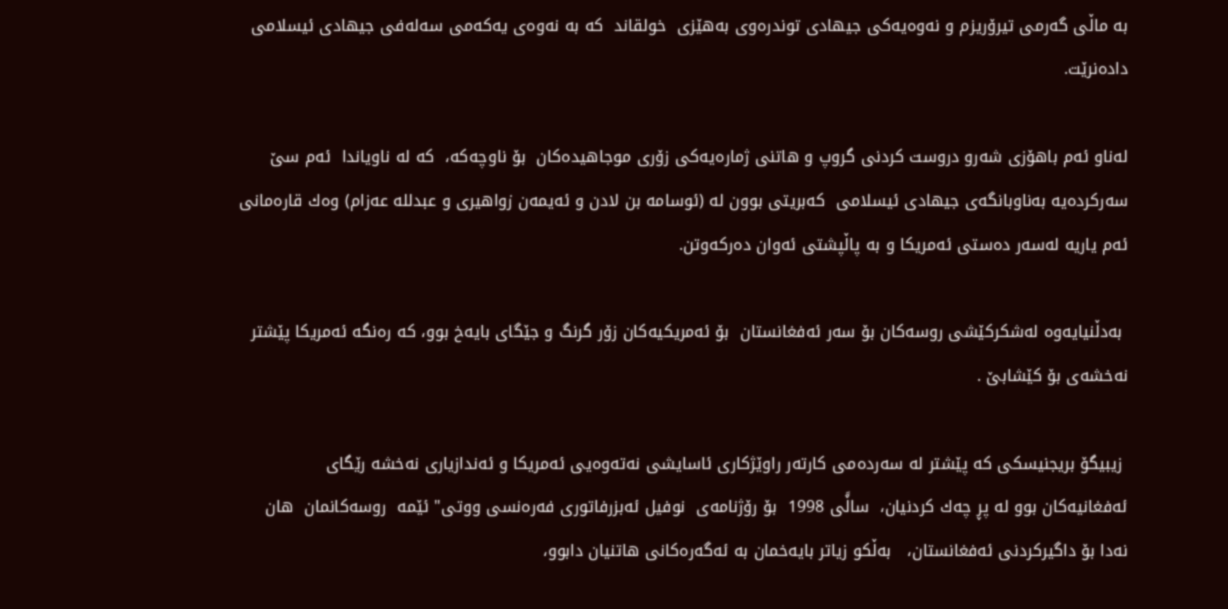به‌ ماڵی گه‌رمی تیرۆریزم و نه‌وه‌یه‌كی جیهادی توندره‌وی به‌هێزی  خولقاند  كه‌ به‌ نه‌وه‌ی یه‌كه‌می سه‌له‌فی جیهادی ئیسلامی داده‌نرێت.

له‌ناو ئه‌م باهۆزی شه‌رو دروست كردنی گروپ و هاتنی ژماره‌یه‌كی زۆری موجاهیده‌كان  بۆ ناوچه‌كه‌،  كه‌ له‌ ناویاندا  ئه‌م سێ سه‌ركرده‌یه‌ به‌ناوبانگه‌ی جیهادی ئیسلامی  كه‌بریتی بوون له‌ (ئوسامه‌ بن لادن و ئه‌یمه‌ن زواهیری و عبدلله‌ عه‌زام) وه‌ك قاره‌مانی ئه‌م یاریه‌ له‌سه‌ر ده‌ستی ئه‌مریكا و به‌ پاڵپشتی ئه‌وان ده‌ركه‌وتن.

 به‌دڵنیایه‌وه‌ له‌شكركێشی روسه‌كان بۆ سه‌ر ئه‌فغانستان  بۆ ئه‌مریكیه‌كان زۆر گرنگ و جێگای بایه‌خ بوو، كه‌ ره‌نگه‌ ئه‌مریكا پێشتر نه‌خشه‌ی بۆ كێشابێ .

 زیبیگۆ بریجنیسكی كه‌ پێشتر له‌ سه‌رده‌می كارته‌ر راوێژكاری ئاسایشی نه‌ته‌وه‌یی ئه‌مریكا و ئه‌ندازیاری نه‌خشه‌ رێگای ئه‌فغانیه‌كان بوو له‌ پڕ چه‌ك كردنیان،  ساڵًی 1998  بۆ رۆژنامه‌ی  نوفیل ئه‌بزرفاتوری فه‌ره‌نسی ووتی" ئێمه‌  روسه‌كانمان  هان نه‌دا بۆ داگیركردنی ئه‌فغانستان،   به‌ڵكو زیاتر بایه‌خمان به‌ ئه‌گه‌ره‌كانی هاتنیان دابوو،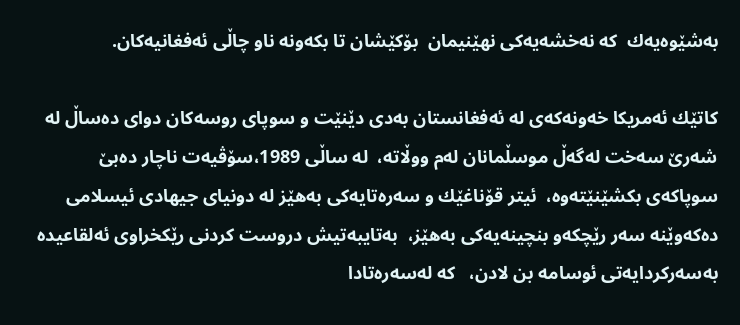به‌شێوه‌یه‌ك  كه‌ نه‌خشه‌یه‌كی نهێنیمان  بۆكێشان تا بكه‌ونه‌ ناو چاڵی ئه‌فغانیه‌كان.

كاتێك ئه‌مریكا خه‌ونه‌كه‌ی له‌ ئه‌فغانستان به‌دی دێنێت و سوپای روسه‌كان دوای ده‌ساڵ له‌ شه‌رێ سه‌خت له‌گه‌ڵ موسڵمانان له‌م ووڵاته‌،  له‌ ساڵی 1989،سۆڤیه‌ت ناچار ده‌بێ سوپاكه‌ی بكشێنێته‌وه‌،  ئیتر قۆناغێك و سه‌ره‌تایه‌كی به‌هێز له‌ دونیای جیهادی ئیسلامی ده‌كه‌وێنه‌ سه‌ر رێچكه‌و بنچینه‌یه‌كی به‌هێز،  به‌تایبه‌تیش دروست كردنی رێكخراوی ئه‌لقاعیده‌ به‌سه‌ركردایه‌تی ئوسامه‌ بن لادن،   كه‌ له‌سه‌ره‌تادا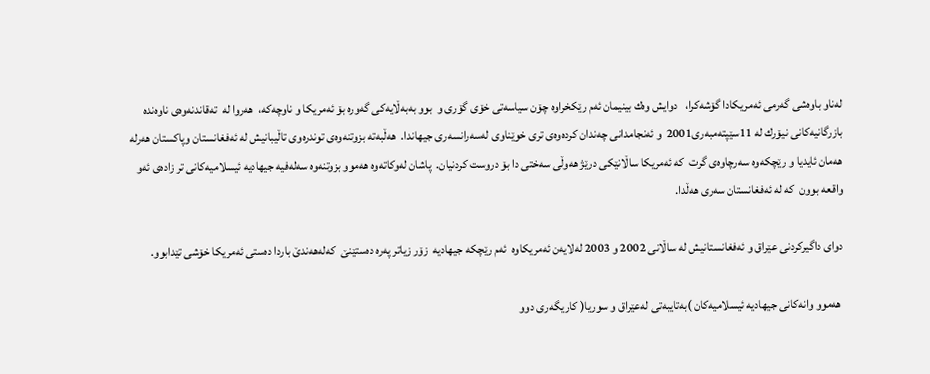له‌ناو باوه‌شی گه‌رمی ئه‌مریكادا گۆشه‌كرا،   دوایش وه‌ك بینیمان ئه‌م رێكخراوه‌ چۆن سیاسه‌تی خۆی گۆری و  بوو به‌به‌ڵایه‌كی گه‌وره‌ بۆ ئه‌مریكا و ناوچه‌كه‌،  هه‌روا له‌  ته‌قاندنه‌وه‌ی ناوه‌نده‌ بازرگانیه‌كانی نیۆرك له‌ 11سێپته‌مبه‌ری2001  و ئه‌نجامدانی چه‌ندان كرده‌وه‌ی تری خوێناوی له‌سه‌رانسه‌ری جیهاندا.  هه‌ڵبه‌ته‌ بزوتنه‌وه‌ی توندره‌وی تاڵیبانیش له‌ ئه‌فغانستان وپاكستان هه‌رله‌ هه‌مان ئایدیا و رێچكه‌وه‌ سه‌رچاوه‌ی گرت  كه‌ ئه‌مریكا ساڵانێكی درێژ هه‌وڵی سه‌ختی دا بۆ دروست كردنیان.  پاشان له‌وكاته‌وه‌ هه‌موو بزوتنه‌وه‌ سه‌له‌فیه‌ جیهادیه‌ ئیسلامیه‌كانی تر زاده‌ی ئه‌و واقعه‌ بوون  كه‌ له‌ ئه‌فغانستان سه‌ری هه‌ڵدا.

دوای داگیركردنی عێراق و ئه‌فغانستانیش له‌ ساڵانی 2002 و 2003 له‌لایه‌ن ئه‌مریكاوه‌  ئه‌م رێچكه‌ جیهادیه‌  زۆر زیاتر په‌ره‌ ده‌ستێنێ  كه‌له‌هه‌ندێ باردا ده‌ستی ئه‌مریكا خۆشی تێدابوو.

 هه‌موو وانه‌كانی جیهادیه‌ ئیسلامیه‌كان )به‌تایبه‌تی له‌عێراق و سوریا( كاریگه‌ری دوو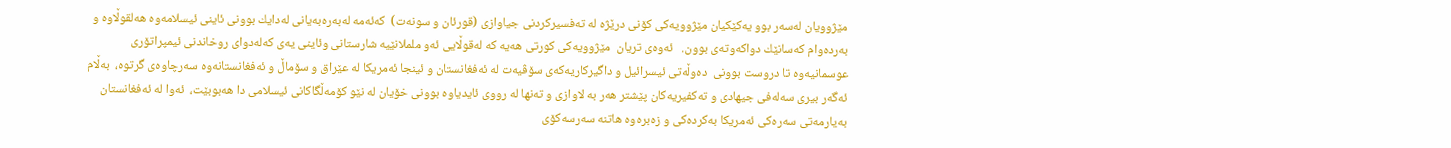مێژوویان له‌سه‌ر بوو یه‌كێكیان مێژوویه‌كی كۆنی درێژه‌ له‌ ته‌فسیركردنی جیاوازی (قورئان و سونه‌ت)  كه‌ئه‌مه‌ له‌به‌ره‌به‌یانی له‌دایك بوونی ئاینی ئیسلامه‌وه‌ هه‌لقوڵاوه‌ و به‌رده‌وام كه‌سانێك دواكه‌وته‌ی بوون.   ئه‌وه‌ی تریان  مێژوویه‌كی كورتی هه‌یه‌ كه‌ له‌قوڵایی ئه‌و ململانێیه‌ شارستانی وئاینی یه‌ی كه‌له‌دوای روخاندنی ئیمپراتۆری عوسمانیه‌وه‌ تا دروست بوونی  ده‌وڵه‌تی ئیسرائیل و داگیركاریه‌كه‌ی سۆڤیه‌ت له‌ ئه‌فغانستان و ئینجا ئه‌مریكا له‌ عێراق و سۆماڵ و ئه‌فغانستانه‌وه‌ سه‌رچاوه‌ی گرتوه‌،  به‌ڵام ئه‌گه‌ر بیری سه‌له‌فی جیهادی و ته‌كفیریه‌كان پێشتر هه‌ر به‌ لاوازی و ته‌نها له‌ رووی ئایدیاوه‌ بوونی خۆیان له‌ نێو كۆمه‌ڵگاكانی ئیسلامی دا هه‌بوبێت،  ئه‌وا له‌ ئه‌فغانستان  به‌یارمه‌تی سه‌ره‌كی ئه‌مریكا به‌كرده‌كی و زه‌بره‌وه‌ هاتنه‌ سه‌رسه‌كۆی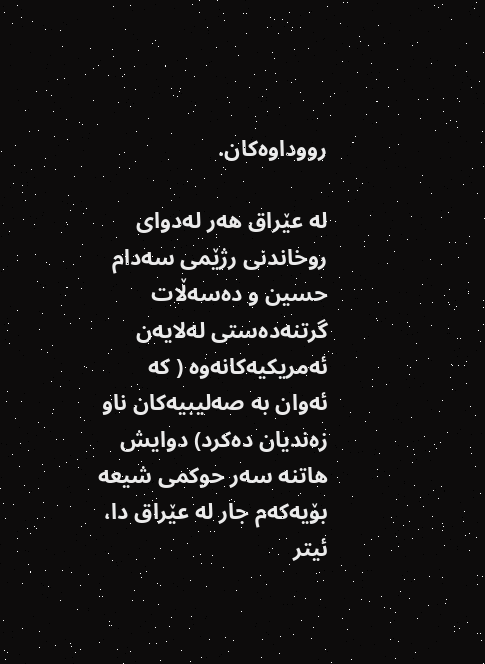رووداوه‌كان.

له‌ عێراق هه‌ر له‌دوای روخاندنی رژێمی سه‌دام حسین و ده‌سه‌ڵات گرتنه‌ده‌ستی له‌لایه‌ن ئه‌مریكیه‌كانه‌وه‌ ( كه‌ ئه‌وان به‌ صه‌لیبیه‌كان ناو زه‌ندیان ده‌كرد) دوایش هاتنه‌ سه‌ر حوكمی شیعه‌ بۆیه‌كه‌م جار له‌ عێراق دا،  ئیتر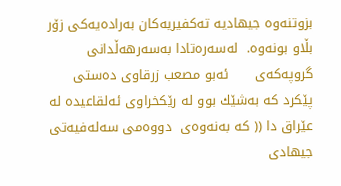بزوتنه‌وه‌ جیهادیه‌ ته‌كفیریه‌كان به‌راده‌یه‌كی زۆر بڵاو بونه‌وه‌.  له‌سه‌ره‌تادا به‌سه‌رهه‌ڵدانی گروپه‌كه‌ی      ئه‌بو مصعب زرقاوی ده‌ستی پێكرد كه‌ به‌شێك بوو له‌ رێكخراوی ئه‌لقاعیده‌ له‌ عێراق دا (( كه‌ به‌نه‌وه‌ی  دووه‌می سه‌له‌فیه‌تی جیهادی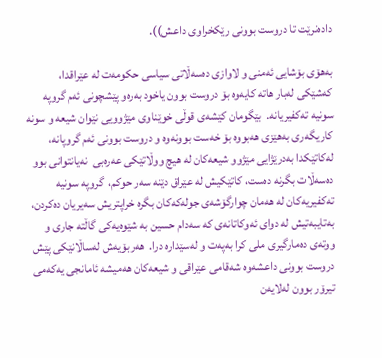داده‌نرێت تا دروست بوونی رێكخراوی داعش)).

به‌هۆی بۆشایی ئه‌منی و لاوازی ده‌سه‌ڵاتی سیاسی حكومه‌ت له‌ عێراقدا،  كه‌شێكی له‌بار هاته‌ كایه‌وه‌ بۆ دروست بوون یاخود به‌ره‌و پێشچونی ئه‌م گروپه‌ سونیه‌ ته‌كفیریانه‌.  بێگومان كێشه‌ی قوڵی خوێناوی مێژوویی نێوان شیعه‌ و سونه‌ كاریگه‌ری به‌هێزی هه‌بووه‌ بۆ خه‌ست بوونه‌وه‌ و دروست بوونی ئه‌م گروپانه‌،  له‌كاتێكدا به‌درێژایی مێژوو شیعه‌كان له‌ هیچ ووڵاتێكی عه‌ره‌بی  نه‌یانتوانی بوو ده‌سه‌ڵات بگرنه‌ ده‌ست، كاتێكیش له‌ عێراق دێنه‌ سه‌ر حوكم،  گروپه‌ سونیه‌ ته‌كفیریه‌كان له‌ هه‌مان چوارگۆشه‌ی جوله‌كه‌كان بگره‌ خراپتریش سه‌یریان ده‌كردن،  به‌تایبه‌تیش له‌ دوای ئه‌وكاتانه‌ی كه‌ سه‌دام حسین به‌ شێوه‌یه‌كی گاڵته‌ جاری و ووته‌ی ده‌مارگیری ملی كرا به‌په‌ت و له‌سێداره‌ درا.  هه‌ربۆیه‌ش له‌ساڵانێكی پێش دروست بوونی داعشه‌وه‌ شه‌قامی عێراقی و شیعه‌كان هه‌میشه‌ ئامانجی یه‌كه‌می تیرۆر بوون له‌لایه‌ن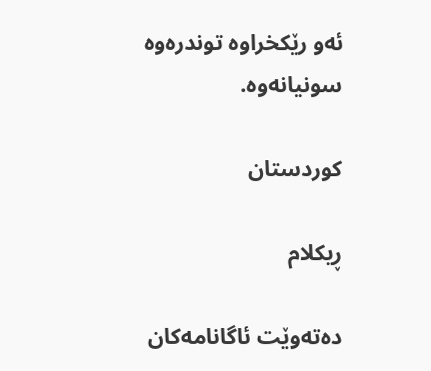ئه‌و رێكخراوه‌ توندره‌وه‌ سونیانه‌وه‌.

کوردستان

ڕیکلام

دەتەوێت ئاگانامەکان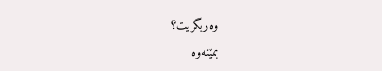وەربگریت؟
بمێنەوە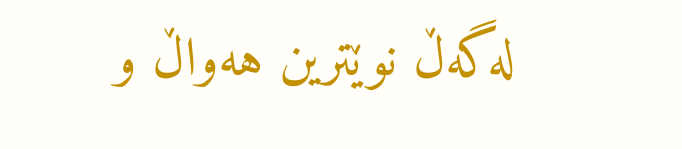لەگەڵ نوێترین هەواڵ و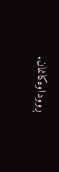ڕووداوەکانمان.